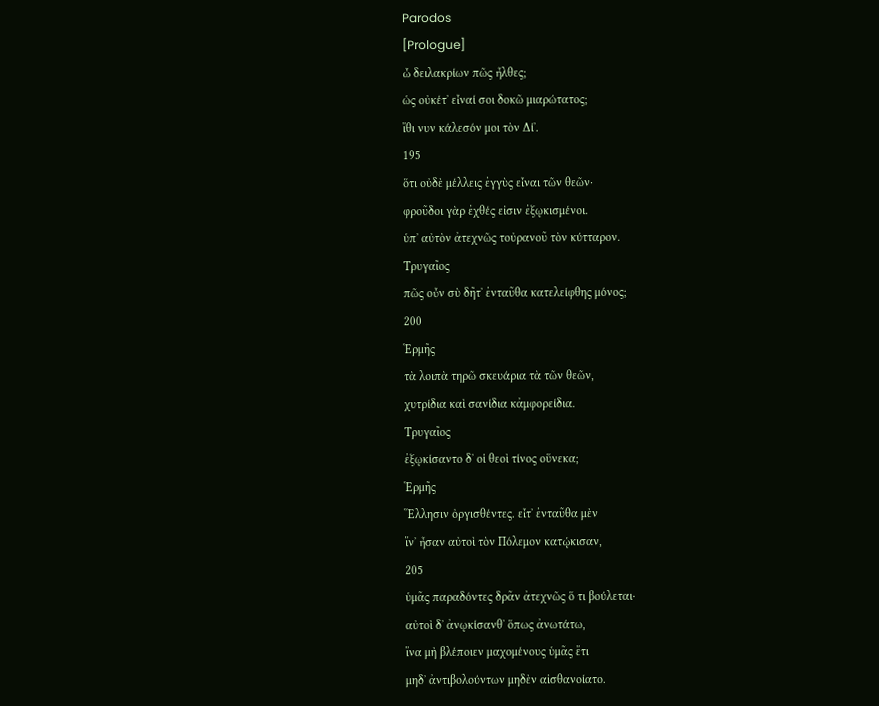Parodos
[Prologue]
ὦ δειλακρίων πῶς ἦλθες;
ὡς οὐκέτʼ εἶναί σοι δοκῶ μιαρώτατος;
ἴθι νυν κάλεσόν μοι τὸν Δίʼ.
195
ὅτι οὐδὲ μέλλεις ἐγγὺς εἶναι τῶν θεῶν·
φροῦδοι γὰρ ἐχθές εἰσιν ἐξῳκισμένοι.
ὑπʼ αὐτὸν ἀτεχνῶς τοὐρανοῦ τὸν κύτταρον.
Τρυγαῖος
πῶς οὖν σὺ δῆτʼ ἐνταῦθα κατελείφθης μόνος;
200
Ἑρμῆς
τὰ λοιπὰ τηρῶ σκευάρια τὰ τῶν θεῶν,
χυτρίδια καὶ σανίδια κἀμφορείδια.
Τρυγαῖος
ἐξῳκίσαντο δʼ οἱ θεοὶ τίνος οὕνεκα;
Ἑρμῆς
Ἕλλησιν ὀργισθέντες. εἶτʼ ἐνταῦθα μὲν
ἵνʼ ἦσαν αὐτοὶ τὸν Πόλεμον κατῴκισαν,
205
ὑμᾶς παραδόντες δρᾶν ἀτεχνῶς ὅ τι βούλεται·
αὐτοὶ δʼ ἀνῳκίσανθʼ ὅπως ἀνωτάτω,
ἵνα μὴ βλέποιεν μαχομένους ὑμᾶς ἔτι
μηδʼ ἀντιβολούντων μηδὲν αἰσθανοίατο.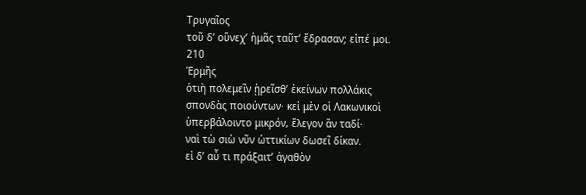Τρυγαῖος
τοῦ δʼ οὕνεχʼ ἡμᾶς ταῦτʼ ἔδρασαν; εἰπέ μοι.
210
Ἑρμῆς
ὁτιὴ πολεμεῖν ᾑρεῖσθʼ ἐκείνων πολλάκις
σπονδὰς ποιούντων· κεἰ μὲν οἱ Λακωνικοὶ
ὑπερβάλοιντο μικρόν, ἔλεγον ἂν ταδί·
ναὶ τὼ σιὼ νῦν ὡττικίων δωσεῖ δίκαν.
εἰ δʼ αὖ τι πράξαιτʼ ἀγαθὸν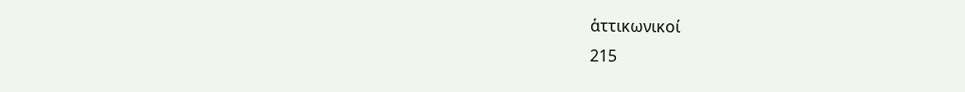ἁττικωνικοί
215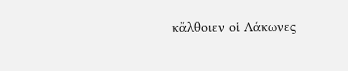κἄλθοιεν οἱ Λάκωνες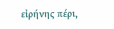εἰρήνης πέρι,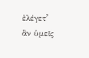ἐλέγετʼ ἂν ὑμεῖς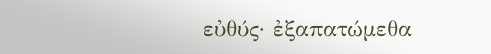εὐθύς· ἐξαπατώμεθα